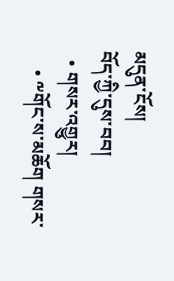མདུན་ངོས།
བོད་ཀྱི་དུས་བབ།
  • གསར་འགྱུར།
    • ༸གོང་ས་མཆོག གསར་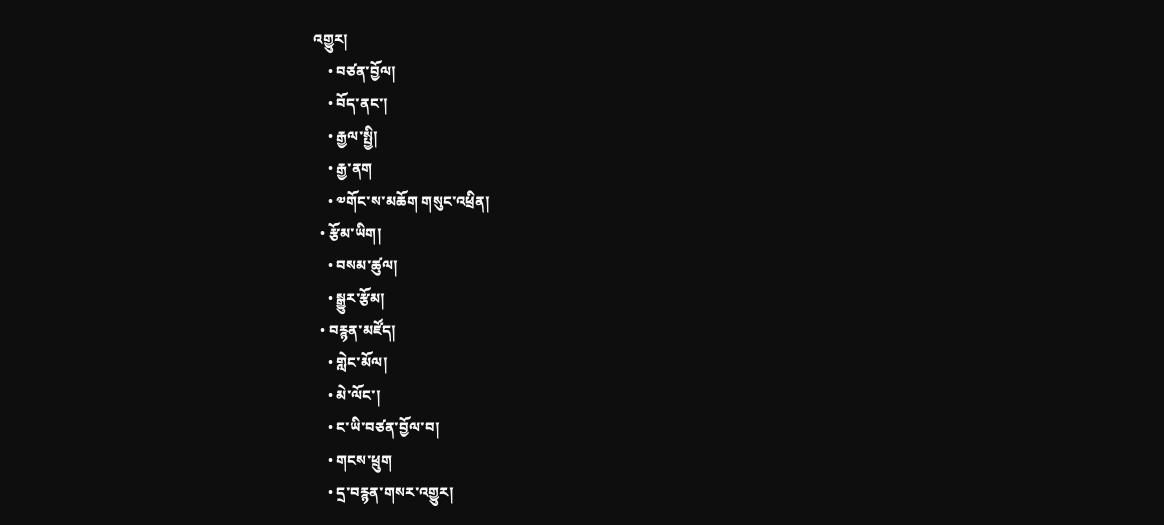འགྱུར།
    • བཙན་བྱོལ།
    • བོད་ནང་།
    • རྒྱལ་སྤྱི།
    • རྒྱ་ནག
    • ༧གོང་ས་མཆོག གསུང་འཕྲིན།
  • རྩོམ་ཡིག།
    • བསམ་ཚུལ།
    • སྒྱུར་རྩོམ།
  • བརྙན་མཛོད།
    • གླེང་མོལ།
    • མེ་ལོང་།
    • ང་ཡི་བཙན་བྱོལ་བ།
    • གངས་ཕྲུག
    • དྲ་བརྙན་གསར་འགྱུར།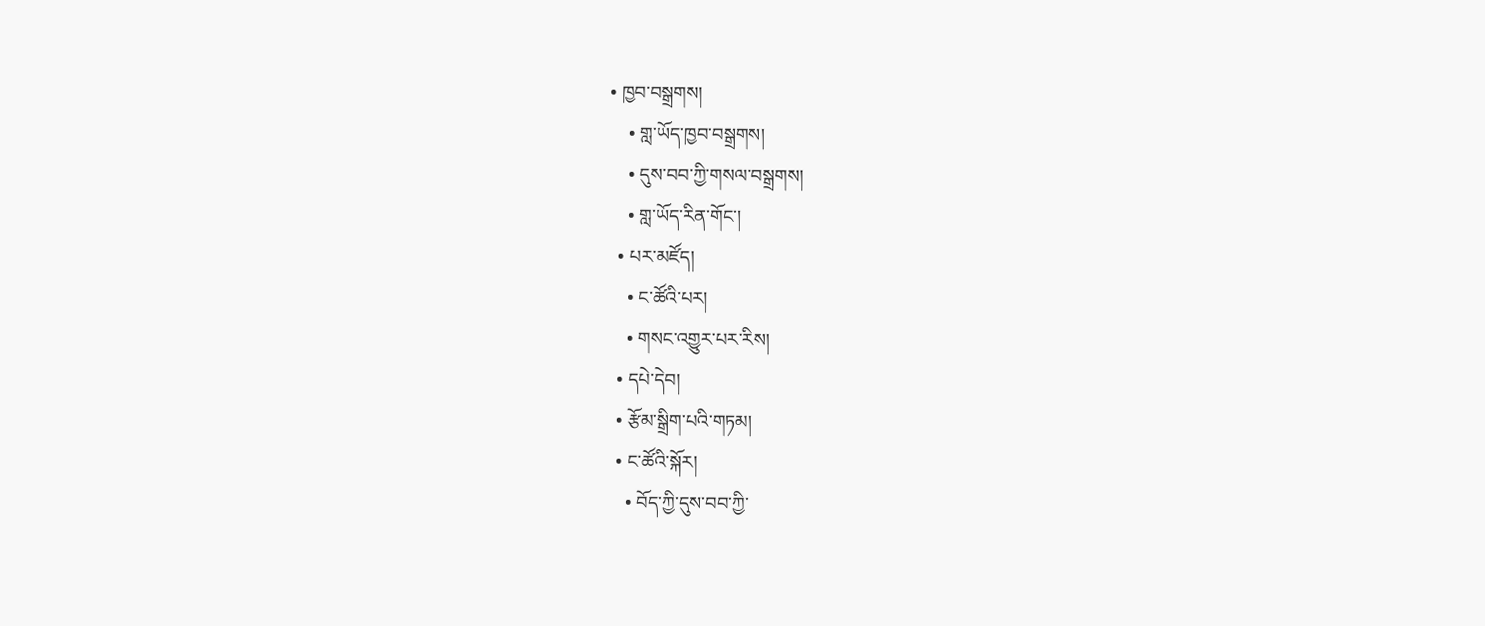• ཁྱབ་བསྒྲགས།
    • གླ་ཡོད་ཁྱབ་བསྒྲགས།
    • དུས་བབ་ཀྱི་གསལ་བསྒྲགས།
    • གླ་ཡོད་རིན་གོང་།
  • པར་མཛོད།
    • ང་ཚོའི་པར།
    • གསང་འགྱུར་པར་རིས།
  • དཔེ་དེབ།
  • རྩོམ་སྒྲིག་པའི་གཏམ།
  • ང་ཚོའི་སྐོར།
    • བོད་ཀྱི་དུས་བབ་ཀྱི་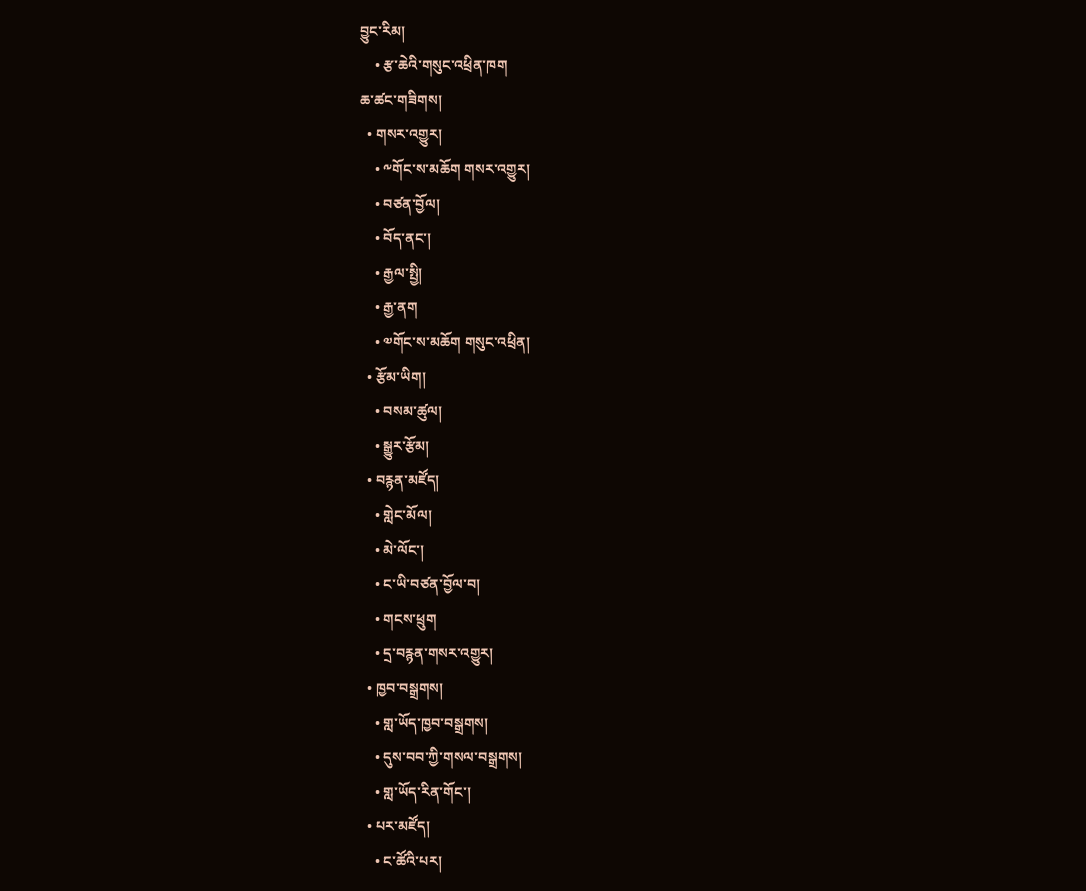བྱུང་རིམ།
    • རྩ་ཆེའི་གསུང་འཕྲིན་ཁག
ཆ་ཚང་གཟིགས།
  • གསར་འགྱུར།
    • ༸གོང་ས་མཆོག གསར་འགྱུར།
    • བཙན་བྱོལ།
    • བོད་ནང་།
    • རྒྱལ་སྤྱི།
    • རྒྱ་ནག
    • ༧གོང་ས་མཆོག གསུང་འཕྲིན།
  • རྩོམ་ཡིག།
    • བསམ་ཚུལ།
    • སྒྱུར་རྩོམ།
  • བརྙན་མཛོད།
    • གླེང་མོལ།
    • མེ་ལོང་།
    • ང་ཡི་བཙན་བྱོལ་བ།
    • གངས་ཕྲུག
    • དྲ་བརྙན་གསར་འགྱུར།
  • ཁྱབ་བསྒྲགས།
    • གླ་ཡོད་ཁྱབ་བསྒྲགས།
    • དུས་བབ་ཀྱི་གསལ་བསྒྲགས།
    • གླ་ཡོད་རིན་གོང་།
  • པར་མཛོད།
    • ང་ཚོའི་པར།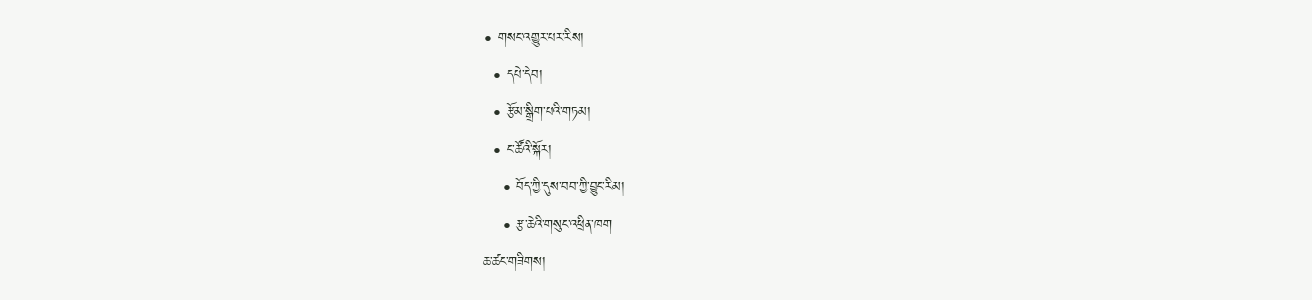• གསང་འགྱུར་པར་རིས།
  • དཔེ་དེབ།
  • རྩོམ་སྒྲིག་པའི་གཏམ།
  • ང་ཚོའི་སྐོར།
    • བོད་ཀྱི་དུས་བབ་ཀྱི་བྱུང་རིམ།
    • རྩ་ཆེའི་གསུང་འཕྲིན་ཁག
ཆ་ཚང་གཟིགས།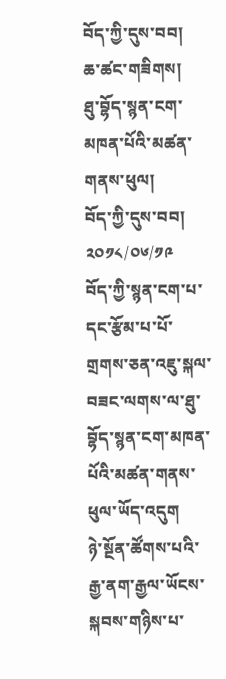བོད་ཀྱི་དུས་བབ།
ཆ་ཚང་གཟིགས།
ཐུ་བྷོད་སྙན་ངག་མཁན་པོའི་མཚན་གནས་ཕུལ།
བོད་ཀྱི་དུས་བབ།
༢༠༡༨/༠༦/༡༩
བོད་ཀྱི་སྙན་ངག་པ་དང་རྩོམ་པ་པོ་གྲགས་ཅན་འཇུ་སྐལ་བཟང་ལགས་ལ་ཐུ་བྷོད་སྙན་ངག་མཁན་པོའི་མཚན་གནས་ཕུལ་ཡོད་འདུག
ཉེ་སྔོན་ཚོགས་པའི་རྒྱ་ནག་རྒྱལ་ཡོངས་སྐབས་གཉིས་པ་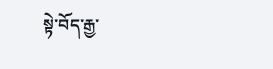སྟེ་བོད་རྒྱ་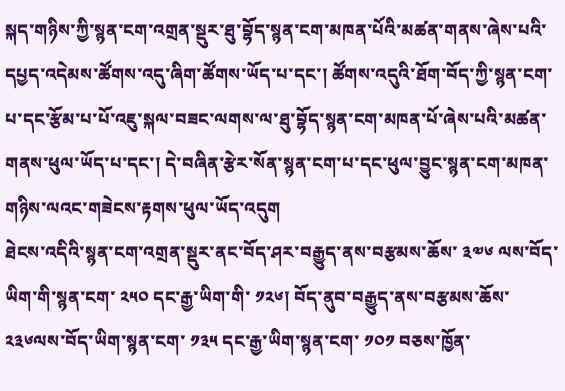སྐད་གཉིས་ཀྱི་སྙན་ངག་འགྲན་སྡུར་ཐུ་བྷོད་སྙན་ངག་མཁན་པོའི་མཚན་གནས་ཞེས་པའི་དཔྱད་འདེམས་ཚོགས་འདུ་ཞིག་ཚོགས་ཡོད་པ་དང་། ཚོགས་འདུའི་ཐོག་བོད་ཀྱི་སྙན་ངག་པ་དང་རྩོམ་པ་པོ་འཇུ་སྐལ་བཟང་ལགས་ལ་ཐུ་བྷོད་སྙན་ངག་མཁན་པོ་ཞེས་པའི་མཚན་གནས་ཕུལ་ཡོད་པ་དང་། དེ་བཞིན་རྩེར་སོན་སྙན་ངག་པ་དང་ཕུལ་བྱུང་སྙན་ངག་མཁན་གཉིས་ལའང་གཟེངས་རྟགས་ཕུལ་ཡོད་འདུག
ཐེངས་འདིའི་སྙན་ངག་འགྲན་སྡུར་ནང་བོད་ཤར་བརྒྱུད་ནས་བརྩམས་ཆོས་ ༣༧༦ ལས་བོད་ཡིག་གི་སྙན་ངག་ ༢༥༠ དང་རྒྱ་ཡིག་གི་ ༡༢༦། བོད་ནུབ་བརྒྱུད་ནས་བརྩམས་ཆོས་ ༢༣༦ལས་བོད་ཡིག་སྙན་ངག་ ༡༣༥ དང་རྒྱ་ཡིག་སྙན་ངག་ ༡༠༡ བཅས་ཁྱོན་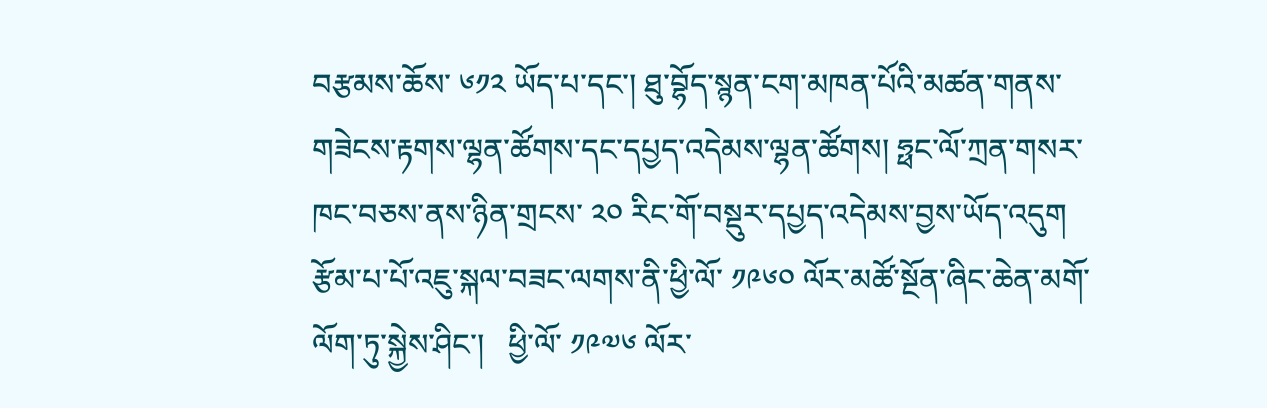བརྩམས་ཆོས་ ༦༡༢ ཡོད་པ་དང་། ཐུ་བྷོད་སྙན་ངག་མཁན་པོའི་མཚན་གནས་གཟེངས་རྟགས་ལྷན་ཚོགས་དང་དཔྱད་འདེམས་ལྷན་ཚོགས། ཧྥང་ལོ་ཀྲན་གསར་ཁང་བཅས་ནས་ཉིན་གྲངས་ ༢༠ རིང་གོ་བསྡུར་དཔྱད་འདེམས་བྱས་ཡོད་འདུག
རྩོམ་པ་པོ་འཇུ་སྐལ་བཟང་ལགས་ནི་ཕྱི་ལོ་ ༡༩༦༠ ལོར་མཚོ་སྔོན་ཞིང་ཆེན་མགོ་ལོག་ཏུ་སྐྱེས་ཤིང་།   ཕྱི་ལོ་ ༡༩༧༦ ལོར་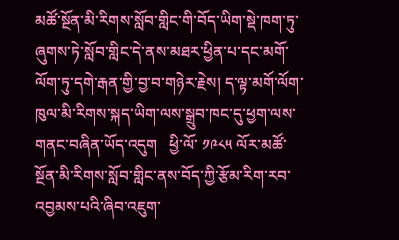མཚོ་སྔོན་མི་རིགས་སློབ་གླིང་གི་བོད་ཡིག་སྡེ་ཁག་ཏུ་ཞུགས་ཏེ་སློབ་གླིང་དེ་ནས་མཐར་ཕྱིན་པ་དང་མགོ་ལོག་ཏུ་དགེ་རྒན་གྱི་བྱ་བ་གཉེར་རྗེས། ད་ལྟ་མགོ་ལོག་ཁུལ་མི་རིགས་སྐད་ཡིག་ལས་སྒྲུབ་ཁང་དུ་ཕྱག་ལས་གནང་བཞིན་ཡོད་འདུག   ཕྱི་ལོ་ ༡༩༨༥ ལོར་མཚོ་སྔོན་མི་རིགས་སློབ་གླིང་ནས་བོད་ཀྱི་རྩོམ་རིག་རབ་འབྱམས་པའི་ཞིབ་འཇུག་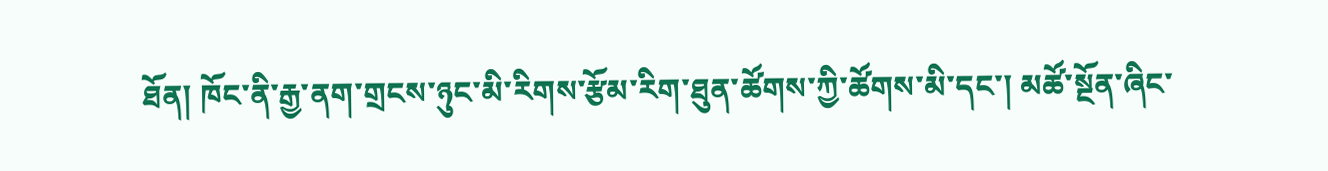ཐོན། ཁོང་ནི་རྒྱ་ནག་གྲངས་ཉུང་མི་རིགས་རྩོམ་རིག་ཐུན་ཚོགས་ཀྱི་ཚོགས་མི་དང་། མཚོ་སྔོན་ཞིང་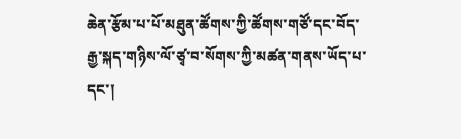ཆེན་རྩོམ་པ་པོ་མཐུན་ཚོགས་ཀྱི་ཚོགས་གཙོ་དང་བོད་རྒྱ་སྐད་གཉིས་ལོ་ཙྭ་བ་སོགས་ཀྱི་མཚན་གནས་ཡོད་པ་དང་།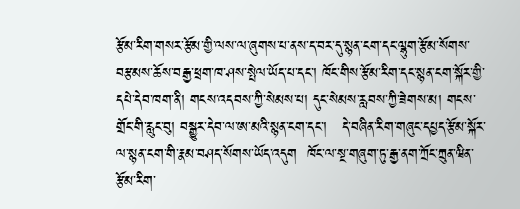རྩོམ་རིག་གསར་རྩོམ་གྱི་ལས་ལ་ཞུགས་པ་ནས་ད་བར་དུ་སྙན་ངག་དང་ལྷུག་རྩོམ་སོགས་བརྩམས་ཆོས་བརྒྱ་ཕྲག་ཁ་ཤས་སྤེལ་ཡོད་པ་དང་། ཁོང་གིས་རྩོམ་རིག་དང་སྙན་ངག་སྐོར་གྱི་དཔེ་དེབ་ཁག་ནི། གངས་འདབས་ཀྱི་སེམས་པ། དུང་སེམས་རླབས་ཀྱི་ཟེགས་མ། གངས་གྲོང་གི་རླུང་བུ། བསྒྱུར་དེབ་ལ་ཨ་མའི་སྙན་ངག་དང་།   དེ་བཞིན་རིག་གཞུང་དཔྱད་རྩོམ་སྐོར་ལ་སྙན་ངག་གི་རྣམ་བཤད་སོགས་ཡོད་འདུག  ཁོང་ལ་སྔ་གཞུག་ཏུ་རྒྱ་ནག་ཀྲོང་ཀྲུན་ཝིན་རྩོམ་རིག་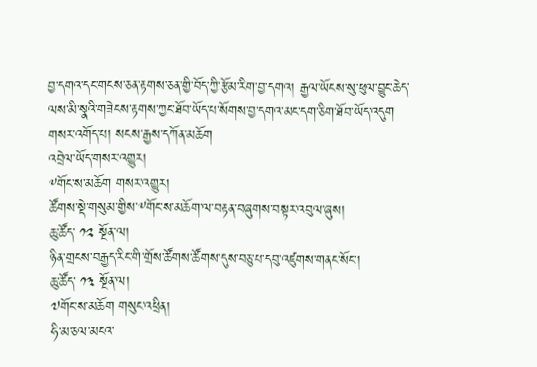བྱ་དགའ་དང་གངས་ཅན་རྟགས་ཅན་གྱི་བོད་ཀྱི་རྩོམ་རིག་བྱ་དགའ། རྒྱལ་ཡོངས་སུ་ཕུལ་བྱུང་ཆེད་ལས་མི་སྣའི་གཟེངས་རྟགས་ཀྱང་ཐོབ་ཡོད་པ་སོགས་བྱ་དགའ་མང་དག་ཅིག་ཐོབ་ཡོད་འདུག
གསར་འགོད་པ། སངས་རྒྱས་དཀོན་མཆོག
འབྲེལ་ཡོད་གསར་འགྱུར།
༸གོང་ས་མཆོག གསར་འགྱུར།
ཚོགས་སྡེ་གསུམ་གྱིས་༸གོང་ས་མཆོག་ལ་བརྟན་བཞུགས་བསྟར་འབུལ་ཞུས།
ཆུ་ཚོད་ ༡༢ སྔོན་ལ།
ཉིན་གྲངས་བརྒྱད་རིང་གི་གྲོས་ཚོགས་ཚོགས་དུས་བཅུ་པ་དབུ་འཛུགས་གནང་སོང་།
ཆུ་ཚོད་ ༡༣ སྔོན་ལ།
༧གོང་ས་མཆོག གསུང་འཕྲིན།
ཧི་མ་ཅལ་མངའ་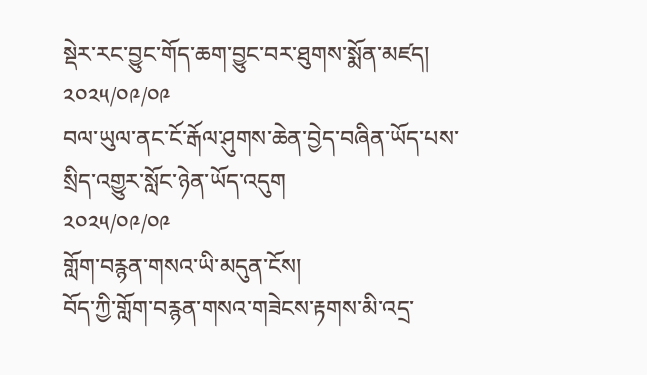སྡེར་རང་བྱུང་གོད་ཆག་བྱུང་བར་ཐུགས་སྨོན་མཛད།
༢༠༢༥/༠༩/༠༩
བལ་ཡུལ་ནང་ངོ་རྒོལ་ཤུགས་ཆེན་བྱེད་བཞིན་ཡོད་པས་སྲིད་འགྱུར་སློང་ཉེན་ཡོད་འདུག
༢༠༢༥/༠༩/༠༩
གློག་བརྙན་གསའ་ཡི་མདུན་ངོས།
བོད་ཀྱི་གློག་བརྙན་གསའ་གཟེངས་རྟགས་མི་འདྲ་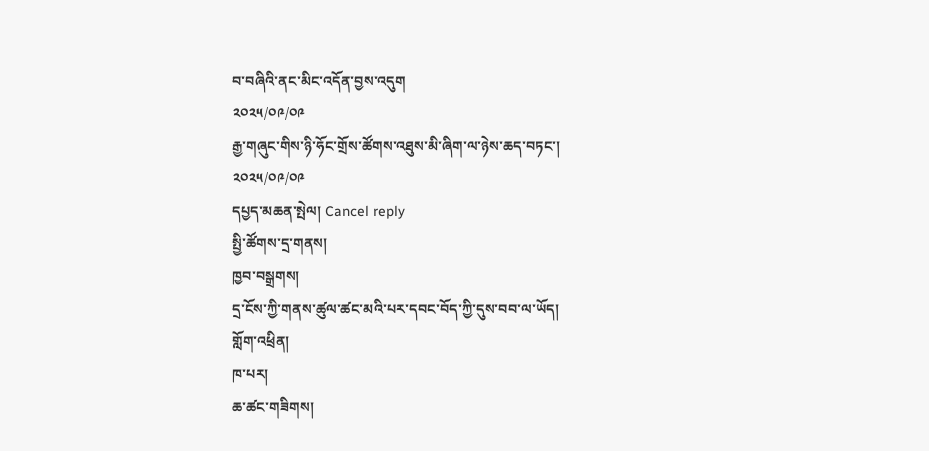བ་བཞིའི་ནང་མིང་འདོན་བྱས་འདུག
༢༠༢༥/༠༩/༠༩
རྒྱ་གཞུང་གིས་ཉི་ཧོང་གྲོས་ཚོགས་འཐུས་མི་ཞིག་ལ་ཉེས་ཆད་བཏང་།
༢༠༢༥/༠༩/༠༩
དཔྱད་མཆན་སྤེལ། Cancel reply
སྤྱི་ཚོགས་དྲ་གནས།
ཁྱབ་བསྒྲགས།
དྲ་ངོས་ཀྱི་གནས་ཚུལ་ཚང་མའི་པར་དབང་བོད་ཀྱི་དུས་བབ་ལ་ཡོད།
གློག་འཕྲིན།
ཁ་པར།
ཆ་ཚང་གཟིགས།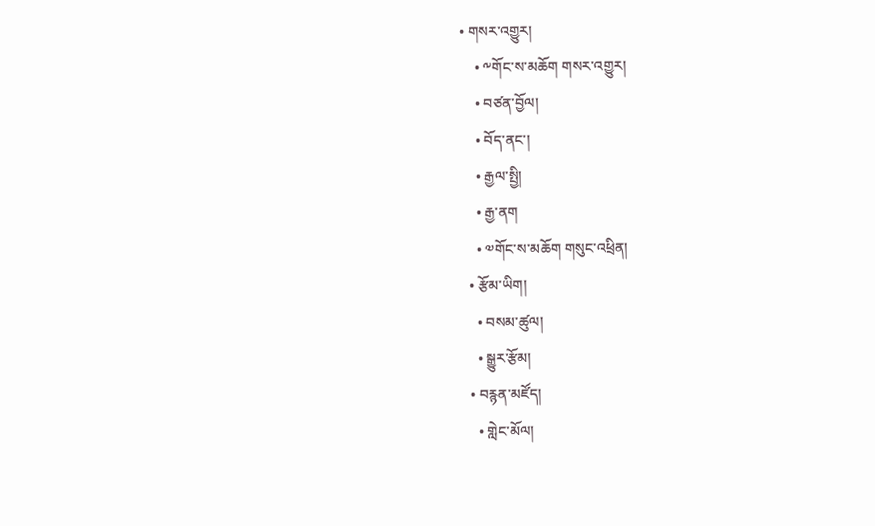• གསར་འགྱུར།
    • ༸གོང་ས་མཆོག གསར་འགྱུར།
    • བཙན་བྱོལ།
    • བོད་ནང་།
    • རྒྱལ་སྤྱི།
    • རྒྱ་ནག
    • ༧གོང་ས་མཆོག གསུང་འཕྲིན།
  • རྩོམ་ཡིག།
    • བསམ་ཚུལ།
    • སྒྱུར་རྩོམ།
  • བརྙན་མཛོད།
    • གླེང་མོལ།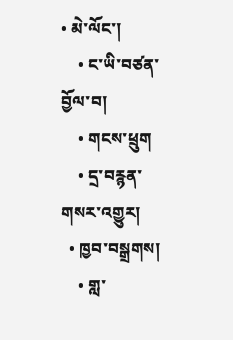• མེ་ལོང་།
    • ང་ཡི་བཙན་བྱོལ་བ།
    • གངས་ཕྲུག
    • དྲ་བརྙན་གསར་འགྱུར།
  • ཁྱབ་བསྒྲགས།
    • གླ་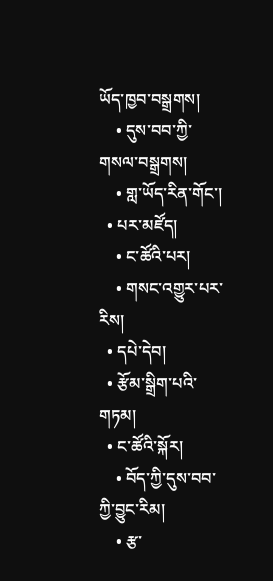ཡོད་ཁྱབ་བསྒྲགས།
    • དུས་བབ་ཀྱི་གསལ་བསྒྲགས།
    • གླ་ཡོད་རིན་གོང་།
  • པར་མཛོད།
    • ང་ཚོའི་པར།
    • གསང་འགྱུར་པར་རིས།
  • དཔེ་དེབ།
  • རྩོམ་སྒྲིག་པའི་གཏམ།
  • ང་ཚོའི་སྐོར།
    • བོད་ཀྱི་དུས་བབ་ཀྱི་བྱུང་རིམ།
    • རྩ་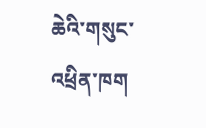ཆེའི་གསུང་འཕྲིན་ཁག